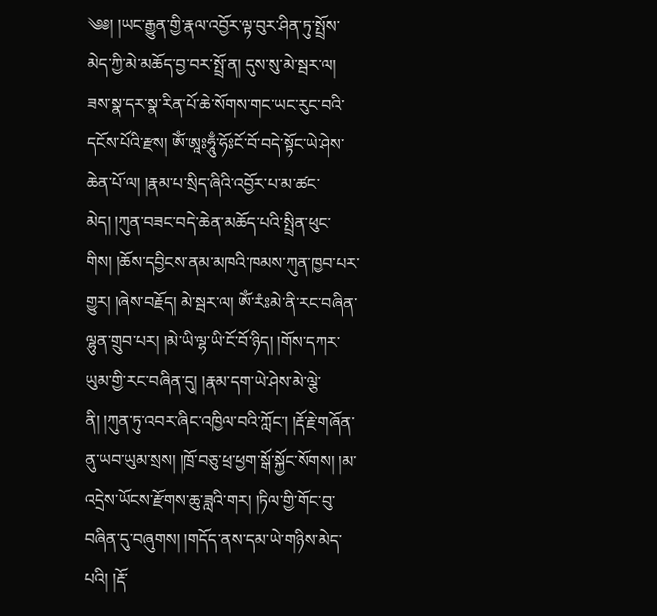༄༅། །ཡང་རྒྱུན་གྱི་རྣལ་འབྱོར་ལྟ་བུར་ཤིན་ཏུ་སྤྲོས་མེད་ཀྱི་མེ་མཆོད་བྱ་བར་སྤྲོ་ན། དུས་སུ་མེ་སྦར་ལ། ཟས་སྣ་དར་སྣ་རིན་པོ་ཆེ་སོགས་གང་ཡང་རུང་བའི་དངོས་པོའི་རྫས། ༀ་ཨཱཿཧཱུྃ་ཧོཿངོ་བོ་བདེ་སྟོང་ཡེ་ཤེས་ཆེན་པོ་ལ། །རྣམ་པ་སྲིད་ཞིའི་འབྱོར་པ་མ་ཚང་མེད། །ཀུན་བཟང་བདེ་ཆེན་མཆོད་པའི་སྤྲིན་ཕུང་གིས། །ཆོས་དབྱིངས་ནམ་མཁའི་ཁམས་ཀུན་ཁྱབ་པར་གྱུར། །ཞེས་བརྗོད། མེ་སྦར་ལ། ༀ་རཾཿམེ་ནི་རང་བཞིན་ལྷུན་གྲུབ་པར། །མེ་ཡི་ལྷ་ཡི་ངོ་བོ་ཉིད། །གོས་དཀར་ཡུམ་གྱི་རང་བཞིན་དུ། །རྣམ་དག་ཡེ་ཤེས་མེ་ལྕེ་ནི། །ཀུན་ཏུ་འབར་ཞིང་འཁྱིལ་བའི་ཀློང་། །རྡོ་རྗེ་གཞོན་ནུ་ཡབ་ཡུམ་སྲས། །ཁྲོ་བཅུ་ཕྲ་ཕྱག་སྒོ་སྐྱོང་སོགས། །མ་འདྲེས་ཡོངས་རྫོགས་ཆུ་ཟླའི་གར། །ཏིལ་གྱི་གོང་བུ་བཞིན་དུ་བཞུགས། །གདོད་ནས་དམ་ཡེ་གཉིས་མེད་པའི། །རྡོ་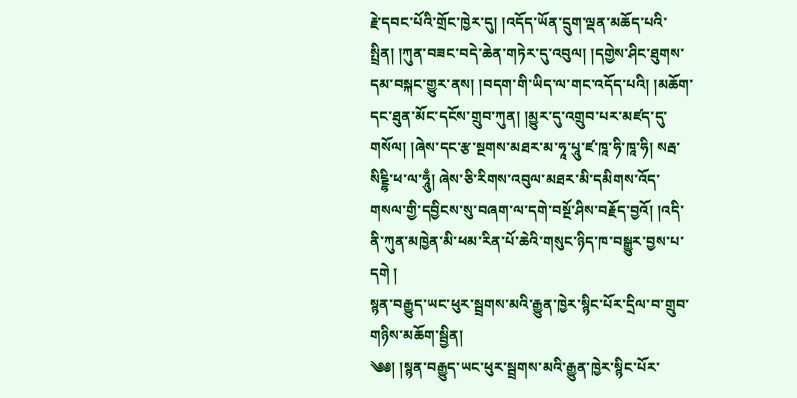རྗེ་དབང་པོའི་གྲོང་ཁྱེར་དུ། །འདོད་ཡོན་དྲུག་ལྡན་མཆོད་པའི་སྤྲིན། །ཀུན་བཟང་བདེ་ཆེན་གཏེར་དུ་འབུལ། །དགྱེས་ཤིང་ཐུགས་དམ་བསྐང་གྱུར་ནས། །བདག་གི་ཡིད་ལ་གང་འདོད་པའི། །མཆོག་དང་ཐུན་མོང་དངོས་གྲུབ་ཀུན། །མྱུར་དུ་འགྲུབ་པར་མཛད་དུ་གསོལ། །ཞེས་དང་རྩ་སྔགས་མཐར་མ་ཧཱ་པཱུ་ཛ་ཁཱ་ཧི་ཁཱ་ཧི། སརྦ་སིངྔྷི་ཕ་ལ་ཧཱུྃ། ཞེས་ཅི་རིགས་འབུལ་མཐར་མི་དམིགས་འོད་གསལ་གྱི་དབྱིངས་སུ་བཞག་ལ་དགེ་བསྔོ་ཤིས་བརྗོད་བྱའོ། །འདི་ནི་ཀུན་མཁྱེན་མི་ཕམ་རིན་པོ་ཆེའི་གསུང་ཉིད་ཁ་བསྒྱུར་བྱས་པ་དགེ །
སྙན་བརྒྱུད་ཡང་ཕུར་སྦྲགས་མའི་རྒྱུན་ཁྱེར་སྙིང་པོར་དྲིལ་བ་གྲུབ་གཉིས་མཆོག་སྦྱིན།
༄༅། །སྙན་བརྒྱུད་ཡང་ཕུར་སྦྲགས་མའི་རྒྱུན་ཁྱེར་སྙིང་པོར་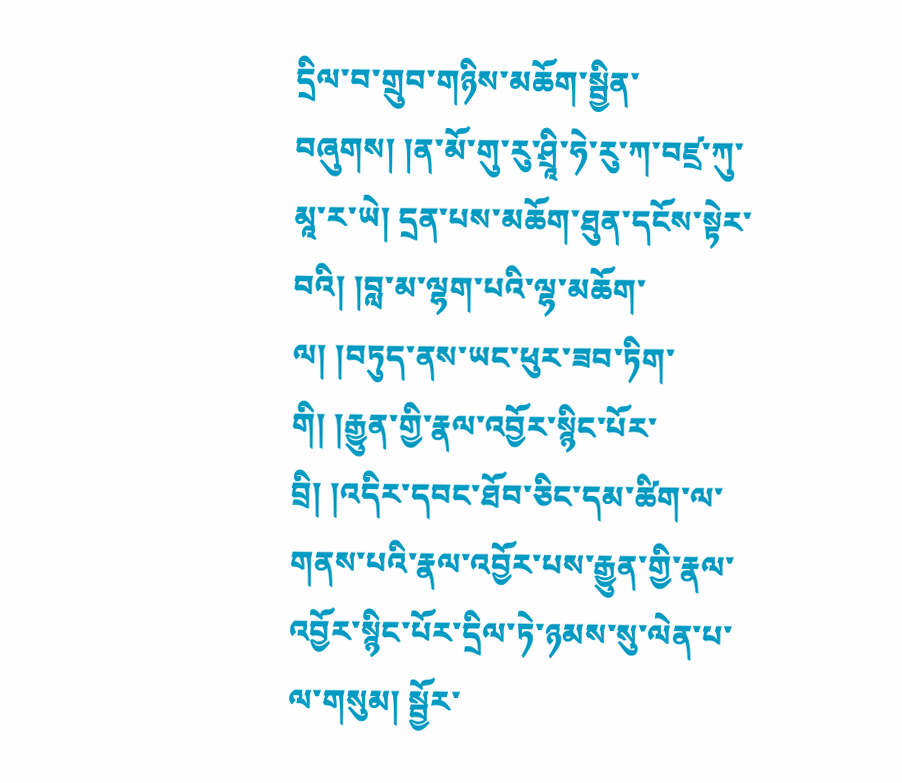དྲིལ་བ་གྲུབ་གཉིས་མཆོག་སྦྱིན་བཞུགས། །ན་མོ་གུ་རུ་ཤྲཱི་ཧེ་རུ་ཀ་བཛྲ་ཀུ་མཱ་ར་ཡེ། དྲན་པས་མཆོག་ཐུན་དངོས་སྟེར་བའི། །བླ་མ་ལྷག་པའི་ལྷ་མཆོག་ལ། །བཏུད་ནས་ཡང་ཕུར་ཟབ་ཏིག་གི། །རྒྱུན་གྱི་རྣལ་འབྱོར་སྙིང་པོར་བྲི། །འདིར་དབང་ཐོབ་ཅིང་དམ་ཚིག་ལ་གནས་པའི་རྣལ་འབྱོར་པས་རྒྱུན་གྱི་རྣལ་འབྱོར་སྙིང་པོར་དྲིལ་ཏེ་ཉམས་སུ་ལེན་པ་ལ་གསུམ། སྦྱོར་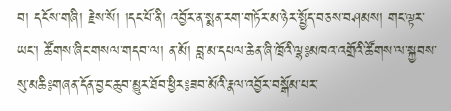བ། དངོས་གཞི། རྗེས་སོ། །དང་པོ་ནི། འབྱོར་ན་སྨན་རག་གཏོར་མ་ཉེར་སྤྱོད་བཅས་བཤམས། གང་ལྟར་ཡང་། ཚོགས་ཞིང་གསལ་གདབ་ལ། ན་མོ། བླ་མ་དཔལ་ཆེན་ཞི་ཁྲོའི་ལྷ༔མཁའ་འགྲོའི་ཚོགས་ལ་སྐྱབས་སུ་མཆི༔གཞན་དོན་བྱང་ཆུབ་མྱུར་ཐོབ་ཕྱིར༔ཟབ་མོའི་རྣལ་འབྱོར་བསྒོམ་པར་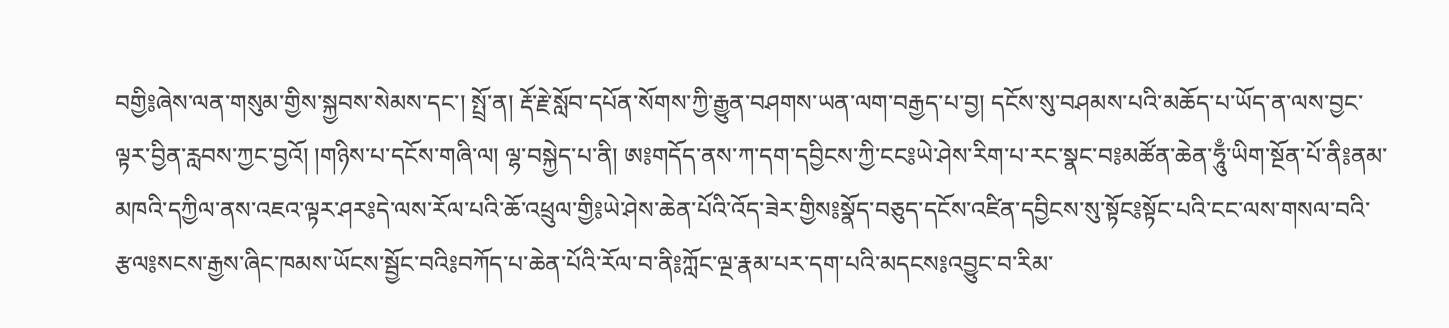བགྱི༔ཞེས་ལན་གསུམ་གྱིས་སྐྱབས་སེམས་དང་། སྤྲོ་ན། རྡོ་རྗེ་སློབ་དཔོན་སོགས་ཀྱི་རྒྱུན་བཤགས་ཡན་ལག་བརྒྱད་པ་བྱ། དངོས་སུ་བཤམས་པའི་མཆོད་པ་ཡོད་ན་ལས་བྱང་ལྟར་བྱིན་རླབས་ཀྱང་བྱའོ། །གཉིས་པ་དངོས་གཞི་ལ། ལྷ་བསྐྱེད་པ་ནི། ཨ༔གདོད་ནས་ཀ་དག་དབྱིངས་ཀྱི་ངང༔ཡེ་ཤེས་རིག་པ་རང་སྣང་བ༔མཚོན་ཆེན་ཧཱུྃ་ཡིག་སྔོན་པོ་ནི༔ནམ་མཁའི་དཀྱིལ་ནས་འཇའ་ལྟར་ཤར༔དེ་ལས་རོལ་པའི་ཆོ་འཕྲུལ་གྱི༔ཡེ་ཤེས་ཆེན་པོའི་འོད་ཟེར་གྱིས༔སྣོད་བཅུད་དངོས་འཛིན་དབྱིངས་སུ་སྟོང༔སྟོང་པའི་ངང་ལས་གསལ་བའི་རྩལ༔སངས་རྒྱས་ཞིང་ཁམས་ཡོངས་སྦྱོང་བའི༔བཀོད་པ་ཆེན་པོའི་རོལ་བ་ནི༔ཀློང་ལྔ་རྣམ་པར་དག་པའི་མདངས༔འབྱུང་བ་རིམ་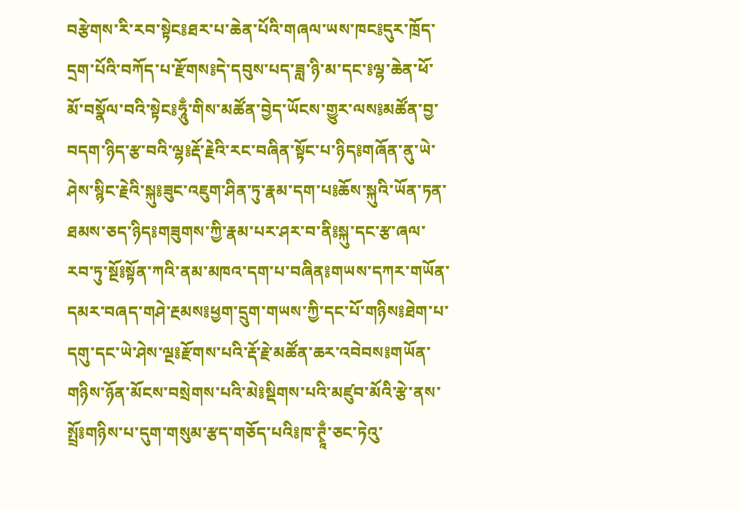བརྩེགས་རི་རབ་སྟེང༔ཐར་པ་ཆེན་པོའི་གཞལ་ཡས་ཁང༔དུར་ཁྲོད་དྲག་པོའི་བཀོད་པ་རྫོགས༔དེ་དབུས་པད་ཟླ་ཉི་མ་དང་༔ལྷ་ཆེན་ཕོ་མོ་བསྣོལ་བའི་སྟེང༔ཧཱུྃ་གིས་མཚོན་བྱེད་ཡོངས་གྱུར་ལས༔མཚོན་བྱ་བདག་ཉིད་རྩ་བའི་ལྷ༔རྡོ་རྗེའི་རང་བཞིན་སྟོང་པ་ཉིད༔གཞོན་ནུ་ཡེ་ཤེས་སྙིང་རྗེའི་སྐུ༔ཟུང་འཇུག་ཤིན་ཏུ་རྣམ་དག་པ༔ཆོས་སྐུའི་ཡོན་ཏན་ཐམས་ཅད་ཉིད༔གཟུགས་ཀྱི་རྣམ་པར་ཤར་བ་ནི༔སྐུ་དང་རྩ་ཞལ་རབ་ཏུ་སྔོ༔སྟོན་ཀའི་ནམ་མཁའ་དག་པ་བཞིན༔གཡས་དཀར་གཡོན་དམར་བཞད་གཤེ་རྔམས༔ཕྱག་དྲུག་གཡས་ཀྱི་དང་པོ་གཉིས༔ཐེག་པ་དགུ་དང་ཡེ་ཤེས་ལྔ༔རྫོགས་པའི་རྡོ་རྗེ་མཚོན་ཆར་འབེབས༔གཡོན་གཉིས་ཉོན་མོངས་བསྲེགས་པའི་མེ༔སྡིགས་པའི་མཛུབ་མོའི་རྩེ་ནས་སྤྲོ༔གཉིས་པ་དུག་གསུམ་རྩད་གཅོད་པའི༔ཁ་ཊྭཱྃ་ཅང་ཏེའུ་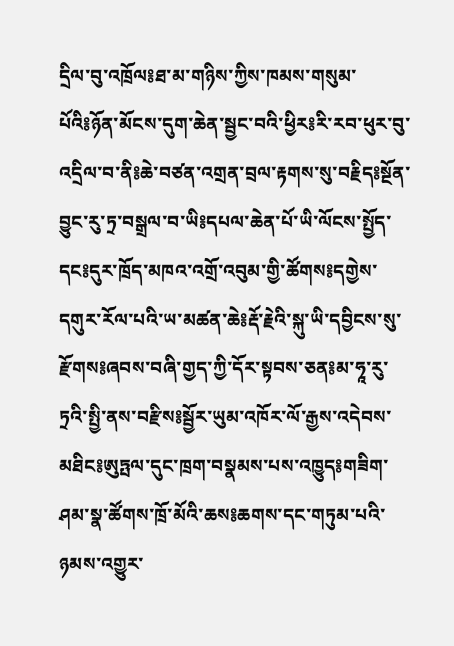དྲིལ་བུ་འཁྲོལ༔ཐ་མ་གཉིས་ཀྱིས་ཁམས་གསུམ་པོའི༔ཉོན་མོངས་དུག་ཆེན་སྦྱང་བའི་ཕྱིར༔རི་རབ་ཕུར་བུ་འདྲིལ་བ་ནི༔ཆེ་བཙན་འགྲན་བྲལ་རྟགས་སུ་བརྗིད༔སྔོན་བྱུང་རུ་ཏྲ་བསྒྲལ་བ་ཡི༔དཔལ་ཆེན་པོ་ཡི་ལོངས་སྤྱོད་དང༔དུར་ཁྲོད་མཁའ་འགྲོ་འབུམ་གྱི་ཚོགས༔དགྱེས་དགུར་རོལ་པའི་ཡ་མཚན་ཆེ༔རྡོ་རྗེའི་སྐུ་ཡི་དབྱིངས་སུ་རྫོགས༔ཞབས་བཞི་གྱད་ཀྱི་དོར་སྟབས་ཅན༔མ་ཧཱ་རུ་ཏྲའི་སྤྱི་ནས་བརྫིས༔སྦྱོར་ཡུམ་འཁོར་ལོ་རྒྱས་འདེབས་མཐིང༔ཨུཏྤལ་དུང་ཁྲག་བསྣམས་པས་འཁྱུད༔གཟིག་ཤམ་སྣ་ཚོགས་ཁྲོ་མོའི་ཆས༔ཆགས་དང་གཏུམ་པའི་ཉམས་འགྱུར་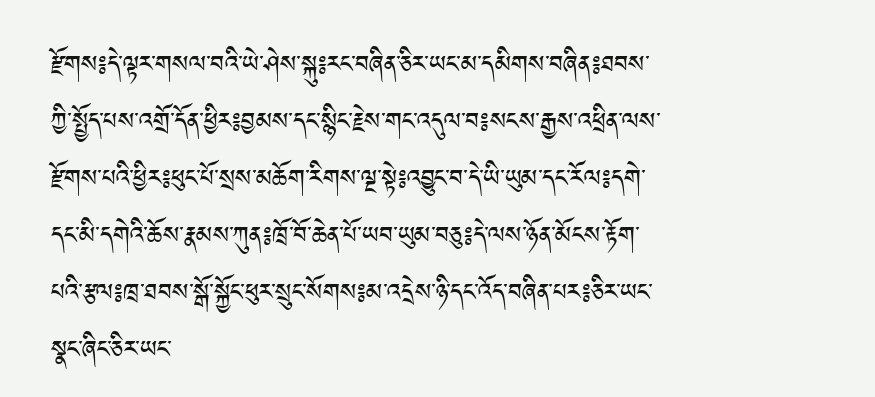རྫོགས༔དེ་ལྟར་གསལ་བའི་ཡེ་ཤེས་སྐུ༔རང་བཞིན་ཅིར་ཡང་མ་དམིགས་བཞིན༔ཐབས་ཀྱི་སྤྱོད་པས་འགྲོ་དོན་ཕྱིར༔བྱམས་དང་སྙིང་རྗེས་གང་འདུལ་བ༔སངས་རྒྱས་འཕྲིན་ལས་རྫོགས་པའི་ཕྱིར༔ཕུང་པོ་སྲས་མཆོག་རིགས་ལྔ་སྟེ༔འབྱུང་བ་དེ་ཡི་ཡུམ་དང་རོལ༔དགེ་དང་མི་དགེའི་ཆོས་རྣམས་ཀུན༔ཁྲོ་བོ་ཆེན་པོ་ཡབ་ཡུམ་བཅུ༔དེ་ལས་ཉོན་མོངས་རྟོག་པའི་རྩལ༔ཁྲ་ཐབས་སྒོ་སྐྱོང་ཕུར་སྲུང་སོགས༔མ་འདྲེས་ཉི་དང་འོད་བཞིན་པར༔ཅིར་ཡང་སྣང་ཞིང་ཅིར་ཡང་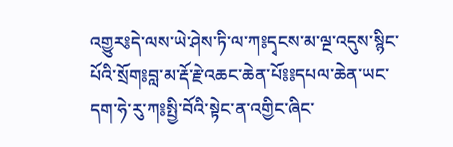འགྱུར༔དེ་ལས་ཡེ་ཤེས་ཏི་ལ་ཀ༔དྭངས་མ་ལྔ་འདུས་སྙིང་པོའི་སྲོག༔བླ་མ་རྡོ་རྗེ་འཆང་ཆེན་པོ༔༔དཔལ་ཆེན་ཡང་དག་ཧེ་རུ་ཀ༔སྤྱི་བོའི་སྟེང་ན་འགྱིང་ཞིང་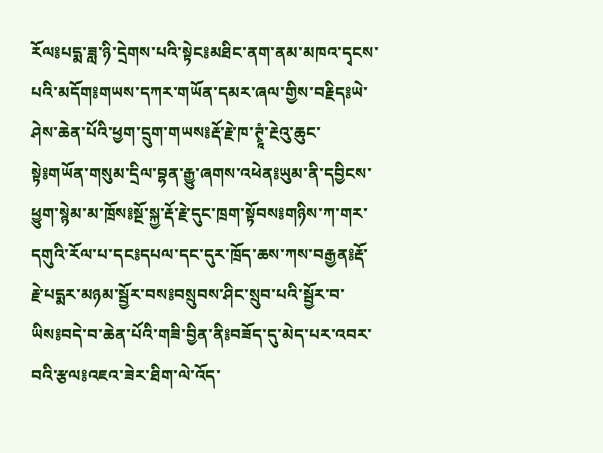རོལ༔པདྨ་ཟླ་ཉི་དྲེགས་པའི་སྟེང༔མཐིང་ནག་ནམ་མཁའ་དྭངས་པའི་མདོག༔གཡས་དཀར་གཡོན་དམར་ཞལ་གྱིས་བརྗིད༔ཡེ་ཤེས་ཆེན་པོའི་ཕྱག་དྲུག་གཡས༔རྡོ་རྗེ་ཁ་ཊྭཱཾ་རྔེའུ་ཆུང་སྟེ༔གཡོན་གསུམ་དྲིལ་བྷན་རྒྱུ་ཞགས་འཕེན༔ཡུམ་ནི་དབྱིངས་ཕྱུག་སྙེམ་མ་ཁྲོས༔སྔོ་སྐྱ་རྡོ་རྗེ་དུང་ཁྲག་སྟོབས༔གཉིས་ཀ་གར་དགུའི་རོལ་པ་དང༔དཔལ་དང་དུར་ཁྲོད་ཆས་ཀས་བརྒྱན༔རྡོ་རྗེ་པདྨར་མཉམ་སྦྱོར་བས༔བསྲུབས་ཤིང་སྲུབ་པའི་སྦྱོར་བ་ཡིས༔བདེ་བ་ཆེན་པོའི་གཟི་བྱིན་ནི༔བཟོད་དུ་མེད་པར་འབར་བའི་རྩལ༔འཇའ་ཟེར་ཐིག་ལེ་འོད་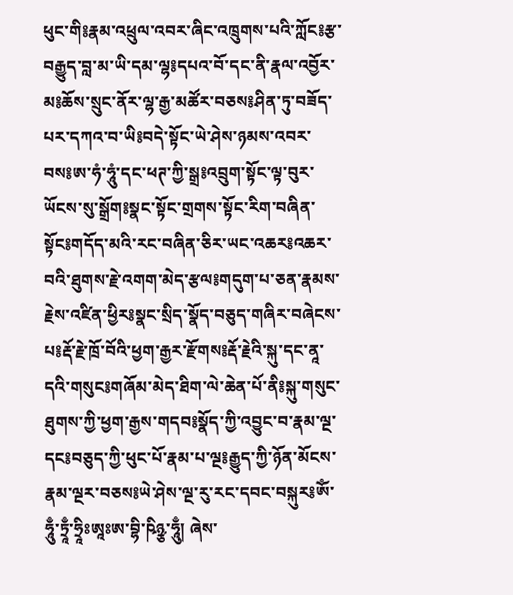ཕུང་གི༔རྣམ་འཕྲུལ་འབར་ཞིང་འཁྲུགས་པའི་ཀློང༔རྩ་བརྒྱུད་བླ་མ་ཡི་དམ་ལྷ༔དཔའ་བོ་དང་ནི་རྣལ་འབྱོར་མ༔ཆོས་སྲུང་ནོར་ལྷ་རྒྱ་མཚོར་བཅས༔ཤིན་ཏུ་བཟོད་པར་དཀའ་བ་ཡི༔བདེ་སྟོང་ཡེ་ཤེས་ཉམས་འབར་བས༔ཨ་ཧཾ་ཧཱུཾ་དང་ཕཊ་ཀྱི་སྒྲ༔འབྲུག་སྟོང་ལྟ་བུར་ཡོངས་སུ་སྒྲོག༔སྣང་སྟོང་གྲགས་སྟོང་རིག་བཞིན་སྟོང༔གདོད་མའི་རང་བཞིན་ཅིར་ཡང་འཆར༔འཆར་བའི་ཐུགས་རྗེ་འགག་མེད་རྩལ༔གདུག་པ་ཅན་རྣམས་རྗེས་འཛིན་ཕྱིར༔སྣང་སྲིད་སྣོད་བཅུད་གཞིར་བཞེངས་པ༔རྡོ་རྗེ་ཁྲོ་བོའི་ཕྱག་རྒྱར་རྫོགས༔རྡོ་རྗེའི་སྐུ་དང་ནཱ་དའི་གསུང༔གཞོམ་མེད་ཐིག་ལེ་ཆེན་པོ་ནི༔སྐུ་གསུང་ཐུགས་ཀྱི་ཕྱག་རྒྱས་གདབ༔སྣོད་ཀྱི་འབྱུང་བ་རྣམ་ལྔ་དང༔བཅུད་ཀྱི་ཕུང་པོ་རྣམ་པ་ལྔ༔རྒྱུད་ཀྱི་ཉོན་མོངས་རྣམ་ལྔར་བཅས༔ཡེ་ཤེས་ལྔ་རུ་རང་དབང་བསྐུར༔ༀ་ཧཱུྃ་ཏྲཱྃ་ཧྲཱིཿཨཱཿཨ་བྷི་ཥིཉྩ་ཧཱུྃ། ཞེས་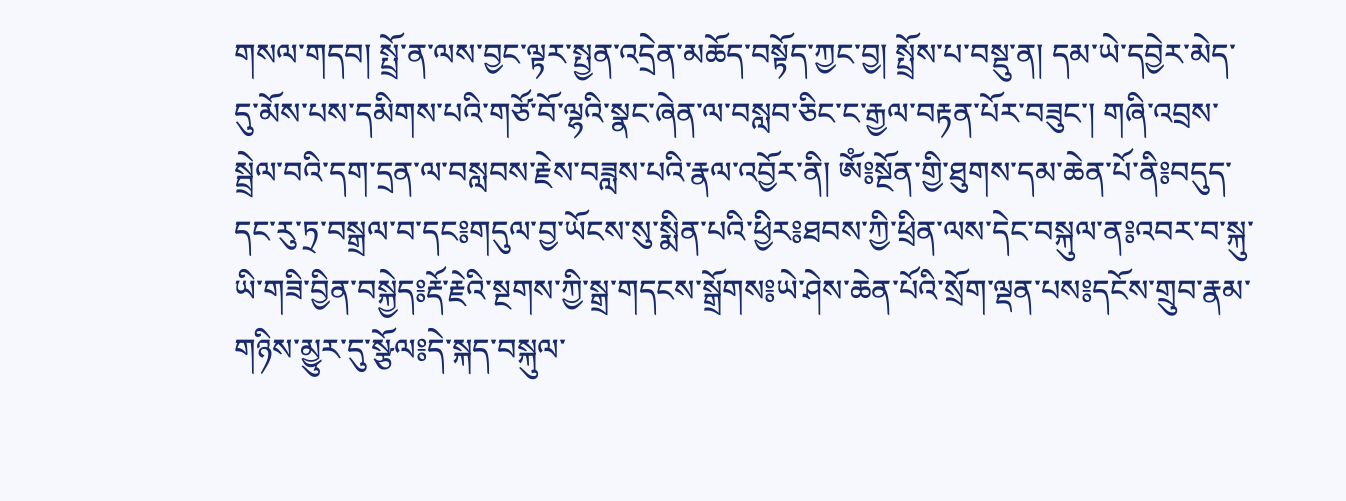གསལ་གདབ། སྤྲོ་ན་ལས་བྱང་ལྟར་སྤྱན་འདྲེན་མཆོད་བསྟོད་ཀྱང་བྱ། སྤྲོས་པ་བསྡུ་ན། དམ་ཡེ་དབྱེར་མེད་དུ་མོས་པས་དམིགས་པའི་གཙོ་བོ་ལྷའི་སྣང་ཞེན་ལ་བསླབ་ཅིང་ང་རྒྱལ་བརྟན་པོར་བཟུང་། གཞི་འབྲས་སྦྲེལ་བའི་དག་དྲན་ལ་བསླབས་རྗེས་བཟླས་པའི་རྣལ་འབྱོར་ནི། ༀ༔སྔོན་གྱི་ཐུགས་དམ་ཆེན་པོ་ནི༔བདུད་དང་རུ་ཏྲ་བསྒྲལ་བ་དང༔གདུལ་བྱ་ཡོངས་སུ་སྨིན་པའི་ཕྱིར༔ཐབས་ཀྱི་ཕྲིན་ལས་དེང་བསྐུལ་ན༔འབར་བ་སྐུ་ཡི་གཟི་བྱིན་བསྐྱེད༔རྡོ་རྗེའི་སྔགས་ཀྱི་སྒྲ་གདངས་སྒྲོགས༔ཡེ་ཤེས་ཆེན་པོའི་སྲོག་ལྡན་པས༔དངོས་གྲུབ་རྣམ་གཉིས་མྱུར་དུ་སྩོལ༔དེ་སྐད་བསྐུལ་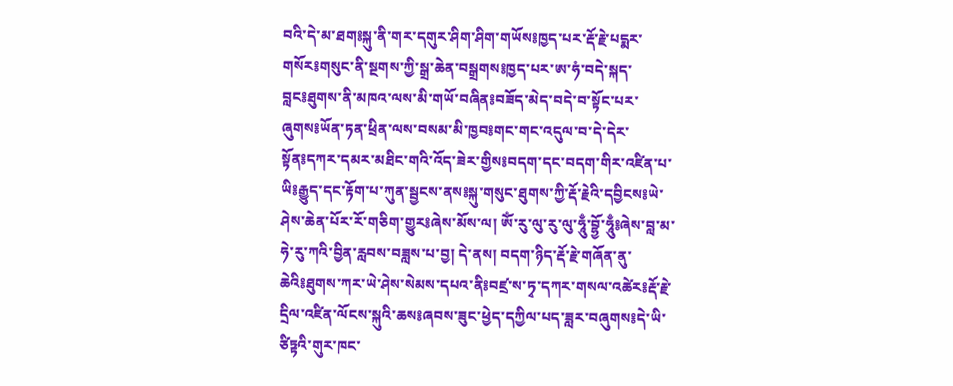བའི་དེ་མ་ཐག༔སྐུ་ནི་གར་དགུར་ཤིག་ཤིག་གཡོས༔ཁྱད་པར་རྡོ་རྗེ་པདྨར་གསོར༔གསུང་ནི་སྔགས་ཀྱི་སྒྲ་ཆེན་བསྒྲགས༔ཁྱད་པར་ཨ་ཧཾ་བདེ་སྐད་བླང༔ཐུགས་ནི་མཁའ་ལས་མི་གཡོ་བཞིན༔བཟོད་མེད་བདེ་བ་སྟོང་པར་ཞུགས༔ཡོན་ཏན་ཕྲིན་ལས་བསམ་མི་ཁྱབ༔གང་གང་འདུལ་བ་དེ་དེར་སྟོན༔དཀར་དམར་མཐིང་གའི་འོད་ཟེར་གྱིས༔བདག་དང་བདག་གིར་འཛིན་པ་ཡི༔རྒྱུད་དང་རྟོག་པ་ཀུན་སྦྱངས་ནས༔སྐུ་གསུང་ཐུགས་ཀྱི་རྡོ་རྗེའི་དབྱིངས༔ཡེ་ཤེས་ཆེན་པོར་རོ་གཅིག་གྱུར༔ཞེས་མོས་ལ། ༀ་རུ་ལུ་རུ་ལུ་ཧཱུྃ་བྷྱོ་ཧཱུྃ༔ཞེས་བླ་མ་ཧེ་རུ་ཀའི་བྱིན་རླབས་བཟླས་པ་བྱ། དེ་ནས། བདག་ཉིད་རྡོ་རྗེ་གཞོན་ནུ་ཆེའི༔ཐུགས་ཀར་ཡེ་ཤེས་སེམས་དཔའ་ནི༔བཛྲ་ས་ཏྭ་དཀར་གསལ་འཚེར༔རྡོ་རྗེ་དྲིལ་འཛིན་ལོངས་སྐུའི་ཆས༔ཞབས་ཟུང་ཕྱེད་དཀྱིལ་པད་ཟླར་བཞུགས༔དེ་ཡི་ཙིཏྟའི་གུར་ཁང་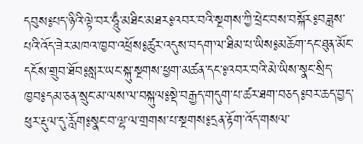དབུས༔པད་ཉིའི་ལྟེ་བར་ཧཱུྃ་མཐིང་མཐར༔འབར་བའི་སྔགས་ཀྱི་ཕྲེང་བས་བསྐོར༔བཟླས་པའི་འོད་ཟེར་མཁའ་ཁྱབ་འཕྲོས༔ཚུར་འདུས་བདག་ལ་ཐིམ་པ་ཡིས༔མཆོག་དང་ཐུན་མོང་དངོས་གྲུབ་ཐོབ༔སླར་ཡང་སྐུ་སྔགས་ཕྱག་མཚན་དང་༔འབར་བའི་མེ་ཡིས་སྣང་སྲིད་ཁྱབ༔དམ་ཅན་སྲུང་མ་ལས་ལ་བསྐུལ༔སྡེ་བརྒྱད་གདུག་པ་ཚར་ཐག་བཅད༔བར་ཆད་བྱད་ཕུར་རྡུལ་དུ་རློག༔སྣང་བ་ལྷ་ལ་གྲགས་པ་སྔགས༔དྲན་རྟོག་འོད་གསལ་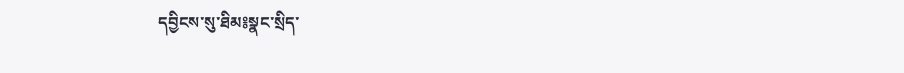དབྱིངས་སུ་ཐིམ༔སྣང་སྲིད་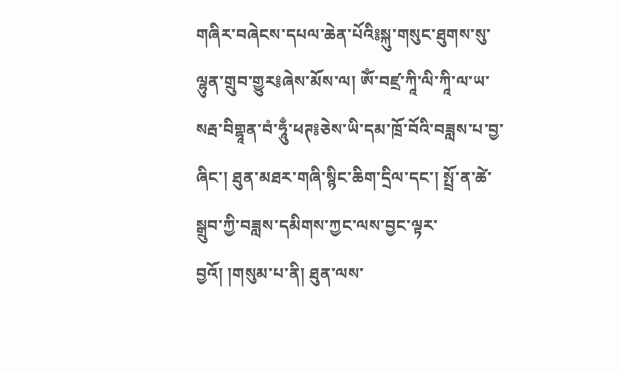གཞིར་བཞེངས་དཔལ་ཆེན་པོའི༔སྐུ་གསུང་ཐུགས་སུ་ལྷུན་གྲུབ་གྱུར༔ཞེས་མོས་ལ། ༀ་བཛྲ་ཀཱི་ལི་ཀཱི་ལ་ཡ་སརྦ་བིགྷཱན་བཾ་ཧཱུྃ་ཕཊ༔ཅེས་ཡི་དམ་ཁྲོ་བོའི་བཟླས་པ་བྱ་ཞིང་། ཐུན་མཐར་གཞི་སྙིང་ཆིག་དྲིལ་དང་། སྤྲོ་ན་ཚེ་སྒྲུབ་ཀྱི་བཟླས་དམིགས་ཀྱང་ལས་བྱང་ལྟར་བྱའོ། །གསུམ་པ་ནི། ཐུན་ལས་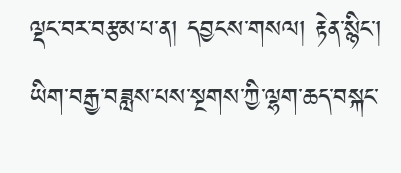ལྡང་བར་བརྩམ་པ་ན། དབྱངས་གསལ། རྟེན་སྙིང་། ཡིག་བརྒྱ་བཟླས་པས་སྔགས་ཀྱི་ལྷག་ཆད་བསྐང་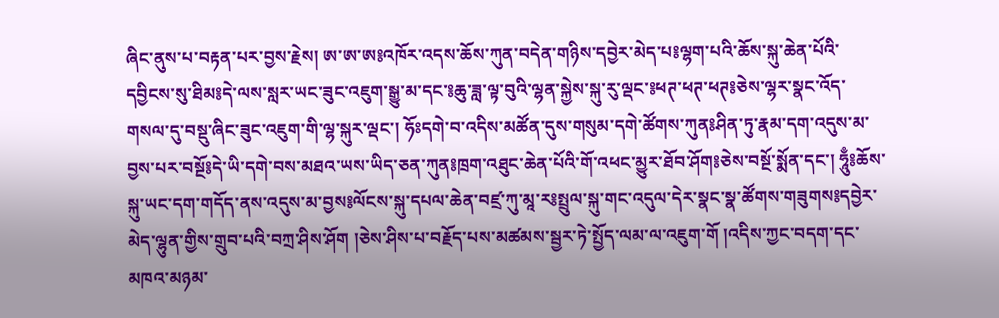ཞིང་ནུས་པ་བརྟན་པར་བྱས་རྗེས། ཨ་ཨ་ཨ༔འཁོར་འདས་ཆོས་ཀུན་བདེན་གཉིས་དབྱེར་མེད་པ༔ལྷག་པའི་ཆོས་སྐུ་ཆེན་པོའི་དབྱིངས་སུ་ཐིམ༔དེ་ལས་སླར་ཡང་ཟུང་འཇུག་སྒྱུ་མ་དང་༔ཆུ་ཟླ་ལྟ་བུའི་ལྷན་སྐྱེས་སྐུ་རུ་ལྡང་༔ཕཊ་ཕཊ་ཕཊ༔ཅེས་ལྷར་སྣང་འོད་གསལ་དུ་བསྡུ་ཞིང་ཟུང་འཇུག་གི་ལྷ་སྐུར་ལྡང་། ཧོཿདགེ་བ་འདིས་མཚོན་དུས་གསུམ་དགེ་ཚོགས་ཀུན༔ཤིན་ཏུ་རྣམ་དག་འདུས་མ་བྱས་པར་བསྔོ༔དེ་ཡི་དགེ་བས་མཐའ་ཡས་ཡིད་ཅན་ཀུན༔ཁྲག་འཐུང་ཆེན་པོའི་གོ་འཕང་མྱུར་ཐོབ་ཤོག༔ཅེས་བསྔོ་སྨོན་དང་། ཧཱུྃ༔ཆོས་སྐུ་ཡང་དག་གདོད་ནས་འདུས་མ་བྱས༔ལོངས་སྐུ་དཔལ་ཆེན་བཛྲ་ཀུ་མཱ་ར༔སྤྲུལ་སྐུ་གང་འདུལ་དེར་སྣང་སྣ་ཚོགས་གཟུགས༔དབྱེར་མེད་ལྷུན་གྱིས་གྲུབ་པའི་བཀྲ་ཤིས་ཤོག །ཅེས་ཤིས་པ་བརྗོད་པས་མཚམས་སྦྱར་ཏེ་སྤྱོད་ལམ་ལ་འཇུག་གོ །འདིས་ཀྱང་བདག་དང་མཁའ་མཉམ་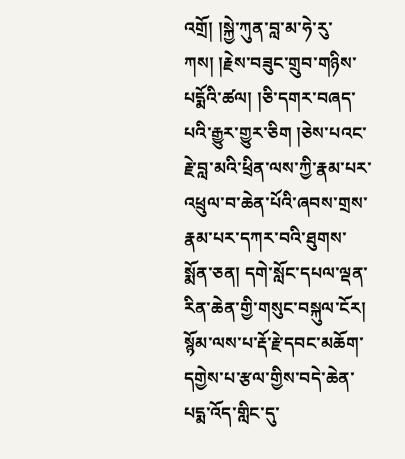འགྲོ། །སྐྱེ་ཀུན་བླ་མ་ཧེ་རུ་ཀས། །རྗེས་བཟུང་གྲུབ་གཉིས་པདྨོའི་ཚལ། །ཅི་དགར་བཞད་པའི་རྒྱུར་གྱུར་ཅིག །ཅེས་པའང་རྗེ་བླ་མའི་ཕྲིན་ལས་ཀྱི་རྣམ་པར་འཕྲུལ་བ་ཆེན་པོའི་ཞབས་གྲས་རྣམ་པར་དཀར་བའི་ཐུགས་སྨོན་ཅན། དགེ་སློང་དཔལ་ལྡན་རིན་ཆེན་གྱི་གསུང་བསྐུལ་ངོར། སྙོམ་ལས་པ་རྡོ་རྗེ་དབང་མཆོག་དགྱེས་པ་རྩལ་གྱིས་བདེ་ཆེན་པདྨ་འོད་གླིང་དུ་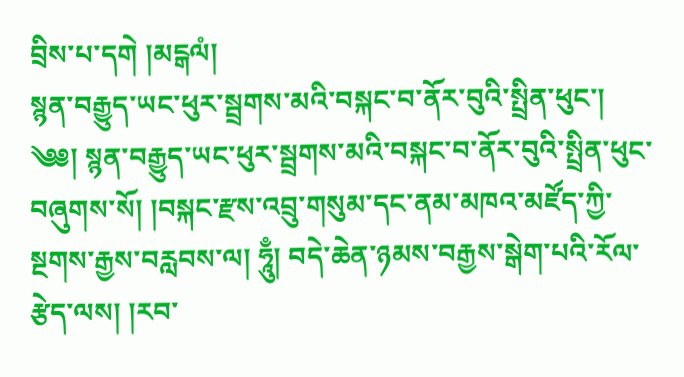བྲིས་པ་དགེ །མངྒལཾ།
སྙན་བརྒྱུད་ཡང་ཕུར་སྦྲགས་མའི་བསྐང་བ་ནོར་བུའི་སྤྲིན་ཕུང་།
༄༅། སྙན་བརྒྱུད་ཡང་ཕུར་སྦྲགས་མའི་བསྐང་བ་ནོར་བུའི་སྤྲིན་ཕུང་བཞུགས་སོ། །བསྐང་རྫས་འབྲུ་གསུམ་དང་ནམ་མཁའ་མཛོད་ཀྱི་སྔགས་རྒྱས་བརླབས་ལ། ཧཱུྃ། བདེ་ཆེན་ཉམས་བརྒྱས་སྒེག་པའི་རོལ་རྩེད་ལས། །རབ་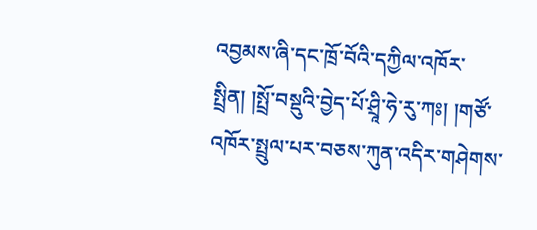འབྱམས་ཞི་དང་ཁྲོ་བོའི་དཀྱིལ་འཁོར་སྤྲིན། །སྤྲོ་བསྡུའི་བྱེད་པོ་ཤྲཱི་ཧེ་རུ་ཀཿ། །གཙོ་འཁོར་སྤྲུལ་པར་བཅས་ཀུན་འདིར་གཤེགས་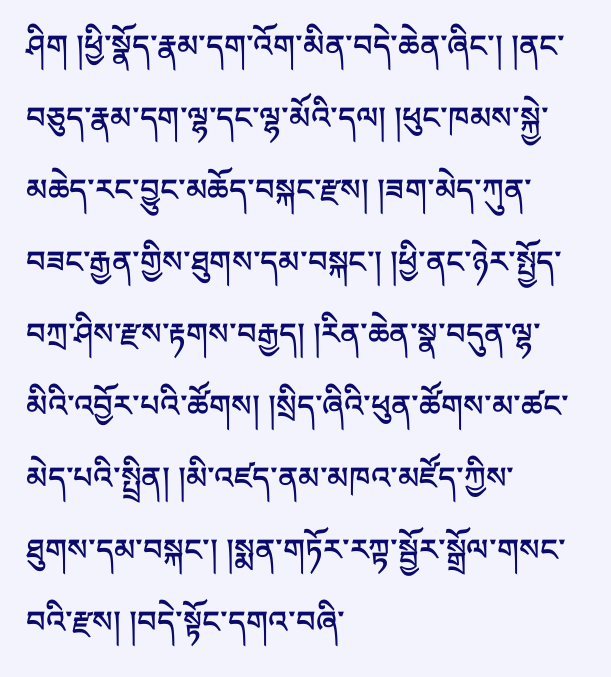ཤིག །ཕྱི་སྣོད་རྣམ་དག་འོག་མིན་བདེ་ཆེན་ཞིང་། །ནང་བཅུད་རྣམ་དག་ལྷ་དང་ལྷ་མོའི་དལ། །ཕུང་ཁམས་སྐྱེ་མཆེད་རང་བྱུང་མཆོད་བསྐང་རྫས། །ཟག་མེད་ཀུན་བཟང་རྒྱན་གྱིས་ཐུགས་དམ་བསྐང་། །ཕྱི་ནང་ཉེར་སྤྱོད་བཀྲ་ཤིས་རྫས་རྟགས་བརྒྱད། །རིན་ཆེན་སྣ་བདུན་ལྷ་མིའི་འབྱོར་པའི་ཚོགས། །སྲིད་ཞིའི་ཕུན་ཚོགས་མ་ཚང་མེད་པའི་སྤྲིན། །མི་འཛད་ནམ་མཁའ་མཛོད་ཀྱིས་ཐུགས་དམ་བསྐང་། །སྨན་གཏོར་རཀྟ་སྦྱོར་སྒྲོལ་གསང་བའི་རྫས། །བདེ་སྟོང་དགའ་བཞི་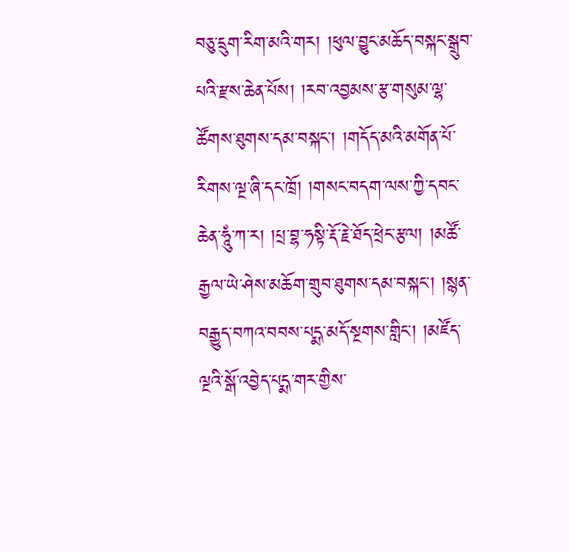བཅུ་དྲུག་རིག་མའི་གར། །ཕུལ་བྱུང་མཆོད་བསྐང་སྒྲུབ་པའི་རྫས་ཆེན་པོས། །རབ་འབྱམས་རྩ་གསུམ་ལྷ་ཚོགས་ཐུགས་དམ་བསྐང་། །གདོད་མའི་མགོན་པོ་རིགས་ལྔ་ཞི་དང་ཁྲོ། །གསང་བདག་ལས་ཀྱི་དབང་ཆེན་ཧཱུཾ་ཀ་ར། །པྲ་བྷ་ཧསྟི་རྡོ་རྗེ་ཐོད་ཕྲེང་རྩལ། །མཚོ་རྒྱལ་ཡེ་ཤེས་མཆོག་གྲུབ་ཐུགས་དམ་བསྐང་། །སྙན་བརྒྱུད་བཀའ་བབས་པདྨ་མདོ་སྔགས་གླིང་། །མཛོད་ལྔའི་སྒོ་འབྱེད་པདྨ་གར་གྱིས་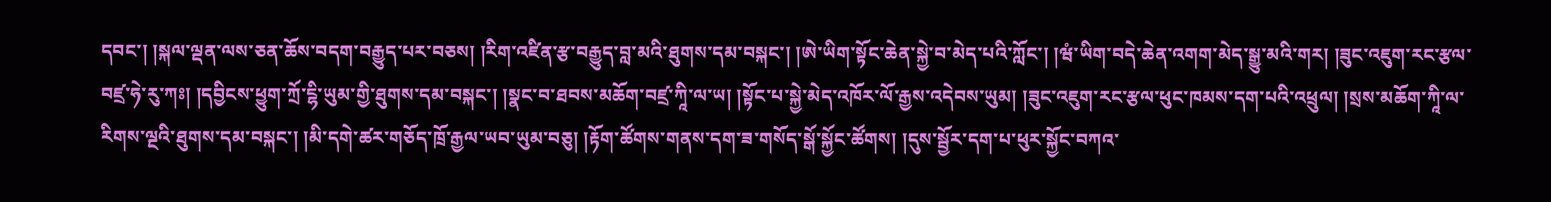དབང་། །སྐལ་ལྡན་ལས་ཅན་ཆོས་བདག་བརྒྱུད་པར་བཅས། །རིག་འཛིན་རྩ་བརྒྱུད་བླ་མའི་ཐུགས་དམ་བསྐང་། །ཨེ་ཡིག་སྟོང་ཆེན་སྐྱེ་བ་མེད་པའི་ཀློང་། །ཝཾ་ཡིག་བདེ་ཆེན་འགག་མེད་སྒྱུ་མའི་གར། །ཟུང་འཇུག་རང་རྩལ་བཛྲ་ཧེ་རུ་ཀཿ། །དབྱིངས་ཕྱུག་ཀྲོ་ངྷི་ཡུམ་གྱི་ཐུགས་དམ་བསྐང་། །སྣང་བ་ཐབས་མཆོག་བཛྲ་ཀཱི་ལ་ཡ། །སྟོང་པ་སྐྱེ་མེད་འཁོར་ལོ་རྒྱས་འདེབས་ཡུམ། །ཟུང་འཇུག་རང་རྩལ་ཕུང་ཁམས་དག་པའི་འཕྲུལ། །སྲས་མཆོག་ཀཱི་ལ་རིགས་ལྔའི་ཐུགས་དམ་བསྐང་། །མི་དགེ་ཚར་གཅོད་ཁྲོ་རྒྱལ་ཡབ་ཡུམ་བཅུ། །རྟོག་ཚོགས་གནས་དག་ཟ་གསོད་སྒོ་སྐྱོང་ཚོགས། །དུས་སྦྱོར་དག་པ་ཕུར་སྐྱོང་བཀའ་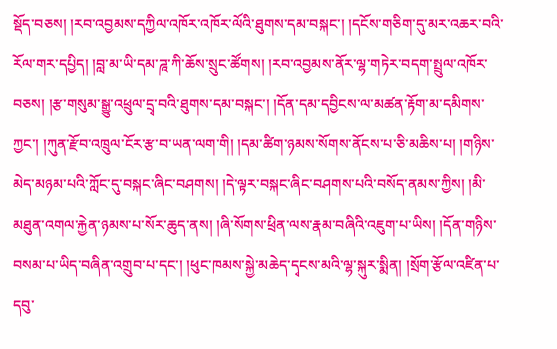སྡོད་བཅས། །རབ་འབྱམས་དཀྱིལ་འཁོར་འཁོར་ལོའི་ཐུགས་དམ་བསྐང་། །དངོས་གཅིག་དུ་མར་འཆར་བའི་རོལ་གར་དཔྱིད། །བླ་མ་ཡི་དམ་ཌཱ་ཀི་ཆོས་སྲུང་ཚོགས། །རབ་འབྱམས་ནོར་ལྷ་གཏེར་བདག་སྤྲུལ་འཁོར་བཅས། །རྩ་གསུམ་སྒྱུ་འཕྲུལ་དྲྭ་བའི་ཐུགས་དམ་བསྐང་། །དོན་དམ་དབྱིངས་ལ་མཚན་རྟོག་མ་དམིགས་ཀྱང་། །ཀུན་རྫོབ་འཁྲུལ་ངོར་རྩ་བ་ཡན་ལག་གི། །དམ་ཚིག་ཉམས་སོགས་ནོངས་པ་ཅི་མཆིས་པ། །གཉིས་མེད་མཉམ་པའི་ཀློང་དུ་བསྐང་ཞིང་བཤགས། །དེ་ལྟར་བསྐང་ཞིང་བཤགས་པའི་བསོད་ནམས་ཀྱིས། །མི་མཐུན་འགལ་རྐྱེན་ཉམས་པ་སོར་ཆུད་ནས། །ཞི་སོགས་ཕྲིན་ལས་རྣམ་བཞིའི་འཇུག་པ་ཡིས། །དོན་གཉིས་བསམ་པ་ཡིད་བཞིན་འགྲུབ་པ་དང་། །ཕུང་ཁམས་སྐྱེ་མཆེད་དྭངས་མའི་ལྷ་སྐུར་སྨིན། །སྲོག་རྩོལ་འཛིན་པ་དབུ་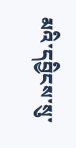མའི་དབྱིངས་སུ་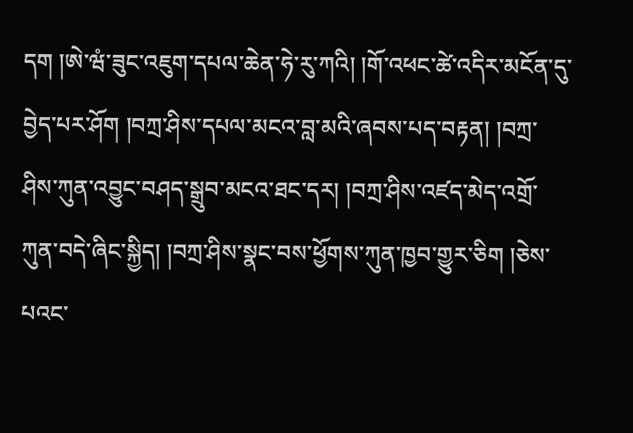དག །ཨེ་ཝཾ་ཟུང་འཇུག་དཔལ་ཆེན་ཧེ་རུ་ཀའི། །གོ་འཕང་ཚེ་འདིར་མངོན་དུ་བྱེད་པར་ཤོག །བཀྲ་ཤིས་དཔལ་མངའ་བླ་མའི་ཞབས་པད་བརྟན། །བཀྲ་ཤིས་ཀུན་འབྱུང་བཤད་སྒྲུབ་མངའ་ཐང་དར། །བཀྲ་ཤིས་འཛད་མེད་འགྲོ་ཀུན་བདེ་ཞིང་སྐྱིད། །བཀྲ་ཤིས་སྣང་བས་ཕྱོགས་ཀུན་ཁྱབ་གྱུར་ཅིག །ཅེས་པའང་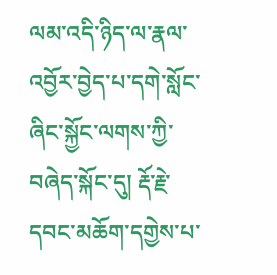ལམ་འདི་ཉིད་ལ་རྣལ་འབྱོར་བྱེད་པ་དགེ་སློང་ཞིང་སྐྱོང་ལགས་ཀྱི་བཞེད་སྐོང་དུ། རྡོ་རྗེ་དབང་མཆོག་དགྱེས་པ་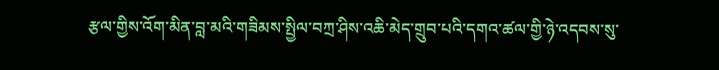རྩལ་གྱིས་འོག་མིན་བླ་མའི་གཟིམས་སྤྱིལ་བཀྲ་ཤིས་འཆི་མེད་གྲུབ་པའི་དགའ་ཚལ་གྱི་ཉེ་འདབས་སུ་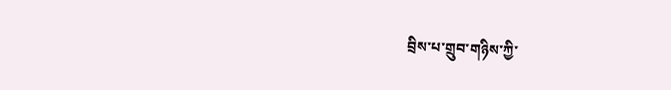བྲིས་པ་གྲུབ་གཉིས་ཀྱི་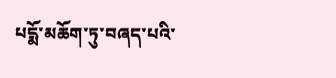པདྨོ་མཆོག་ཏུ་བཞད་པའི་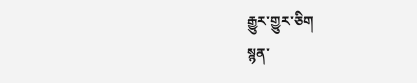རྒྱུར་གྱུར་ཅིག
སྙན་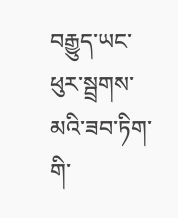བརྒྱུད་ཡང་ཕུར་སྦྲགས་མའི་ཟབ་ཏིག་གི་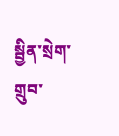སྦྱིན་སྲེག་གྲུབ་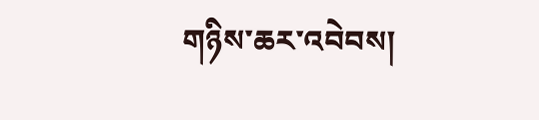གཉིས་ཆར་འབེབས།